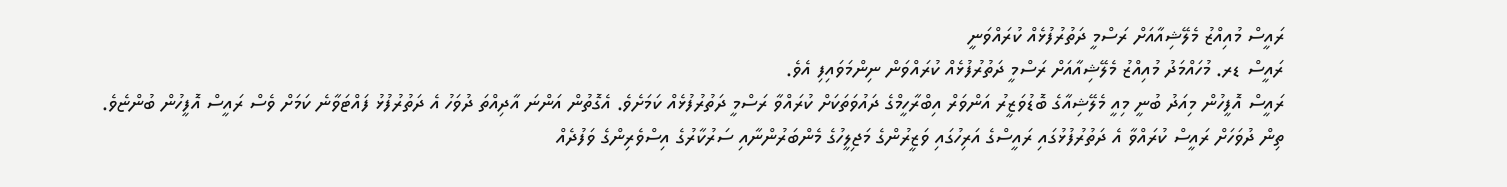ރައީސް މުއިއްޒު މެލޭޝިއާއަށް ރަސްމީ ދަތުރުފުޅެއް ކުރައްވަނީ
ރައީސް ޑރ. މުހައްމަދު މުއިއްޒު މެލޭޝިއާއަށް ރަސްމީ ދަތުރުފުޅެއް ކުރައްވަން ނިންމަވައިފި އެވެ.
ރައީސް އޮފީހުން މިއަދު ބުނީ މިއީ މެލޭޝިއާގެ ބޮޑުވަޒީރު އަންވަރް އިބްރާހީމްގެ ދައުވަތަކަށް ކުރައްވާ ރަސްމީ ދަތުރުފުޅެއް ކަމަށެވެ. އެގޮތުން އަންނަ އާދިއްތަ ދުވަހު އެ ދަތުރުފުޅު ފައްޓަވާނެ ކަމަށް ވެސް ރައީސް އޮފީހުން ބުންޏެވެ.
ތިން ދުވަހަށް ރައީސް ކުރައްވާ އެ ދަތުރުފުޅުގައި ރައީސްގެ އަރިހުގައި ވަޒީރުންގެ މަޖިލީހުގެ މެންބަރުންނާއި ސަރުކާރުގެ އިސްވެރިންގެ ވަފުދެއް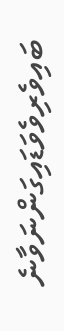ބައިވެރިވެވަޑައިގަންނަވާނެ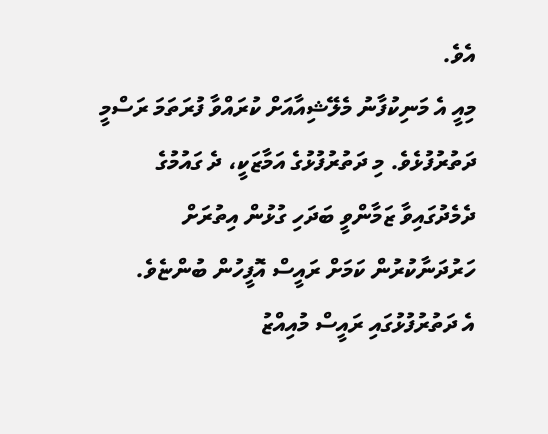އެވެ.
މިއީ އެ މަނިކުފާނު މެލޭޝިއާއަށް ކުރައްވާ ފުރަތަމަ ރަސްމީ ދަތުރުފުޅެވެ. މި ދަތުރުފުޅުގެ އަމާޒަކީ، ދެ ގައުމުގެ ދެމެދުގައިވާ ޒަމާންވީ ބަދަހި ގުޅުން އިތުރަށް ހަރުދަނާކުރުން ކަމަށް ރައީސް އޮފީހުން ބުންޏެވެ.
އެ ދަތުރުފުޅުގައި ރައީސް މުއިއްޒު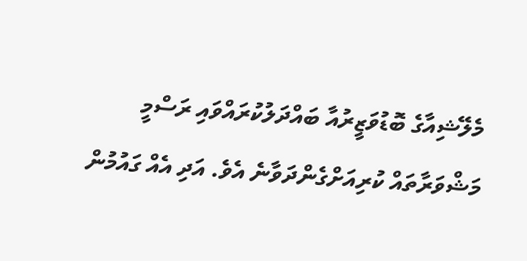މެލޭޝިއާގެ ބޮޑުވަޒީރުއާ ބައްދަލުކުރައްވައި ރަސްމީ މަޝްވަރާތައް ކުރިއަށްގެންދަވާނެ އެވެ. އަދި އެއް ގައުމުން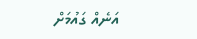އަނެއް ގައުމަށް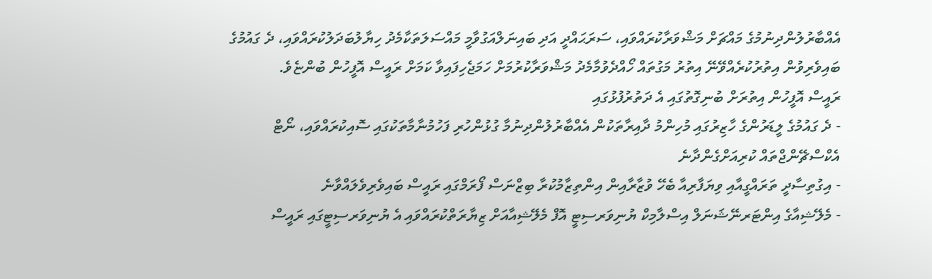އެއްބާރުލުންދިނުމުގެ މައްޗަށް މަޝްވަރާކުރައްވައި، ސަރަޙައްދީ އަދި ބައިނަލްއަގުވާމީ މައްސަލަތަކާމެދު ހިޔާލުބަދަލުކުރައްވައި، ދެ ގައުމުގެ ބައިވެރިވުން އިތުރުކުރެއްވޭނޭ އިތުރު މަގުތައް ހޯއްދެވުމާމެދު މަޝްވަރާކުރުމަށް ހަމަޖެހިފައިވާ ކަމަށް ރައީސް އޮފީހުން ބުންޏެވެ.
ރައީސް އޮފީހުން އިތުރަށް ބުނިގޮތުގައި އެ ދަތުރުފުޅުގައި
- ދެ ގައުމުގެ ލީޑަރުންގެ ހާޒިރުގައި މުހިންމު ދާއިރާތަކުން އެއްބާރުލުންދިނުމާ ގުޅުންހުރި ފަހުމުނާމާތަކުގައި ސޮއިކުރައްވައި، ނޯޓް އެކްސްޗޭންޖްތައް ކުރިއަށްގެންދާނެ
- އިގުތިސާދީ ތަރައްގީއާއި ވިޔަފާރިއާ ބެހޭ ވުޒާރާއިން އިންތިޒާމުކުރާ ބިޒްނަސް ފޯރަމްގައި ރައީސް ބައިވެރިވެލައްވާނެ
- މެލޭޝިއާގެ އިންޓަރނޭޝަނަލް އިސްލާމިކް ޔުނިވަރސިޓީ އޮފް މެލޭޝިއާއަށް ޒިޔާރަތްކުރައްވައި އެ ޔުނިވަރސިޓީގައި ރައީސް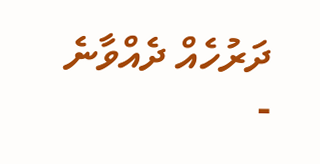ދަރުހެއް ދެއްވާނެ
-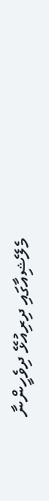މެލޭޝިއާގައި ދިރިއުޅޭ ދިވެހީންނާ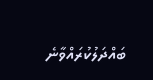ބައްދަލުކުރައްވާނެ